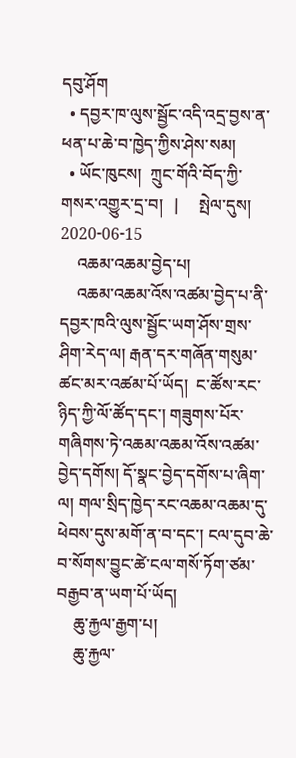དབུ་ཤོག
  • དབྱར་ཁ་ལུས་སྦྱོང་འདི་འདྲ་བྱས་ན་ཕན་པ་ཆེ་བ་ཁྱེད་ཀྱིས་ཤེས་སམ།
  • ཡོང་ཁུངས།  ཀྲུང་གོའི་བོད་ཀྱི་གསར་འགྱུར་དྲ་བ།   |     སྤེལ་དུས།  2020-06-15
    འཆམ་འཆམ་བྱེད་པ།
    འཆམ་འཆམ་འོས་འཚམ་བྱེད་པ་ནི་དབྱར་ཁའི་ལུས་སྦྱོང་ཡག་ཤོས་གྲས་ཤིག་རེད་ལ། རྒན་དར་གཞོན་གསུམ་ཚང་མར་འཚམ་པོ་ཡོད།  ང་ཚོས་རང་ཉིད་ཀྱི་ལོ་ཚོད་དང་། གཟུགས་པོར་གཞིགས་ཏེ་འཆམ་འཆམ་འོས་འཚམ་བྱེད་དགོས། དོ་སྣང་བྱེད་དགོས་པ་ཞིག་ལ། གལ་སྲིད་ཁྱེད་རང་འཆམ་འཆམ་དུ་ཕེབས་དུས་མགོ་ན་བ་དང་། ངལ་དུབ་ཆེ་བ་སོགས་བྱུང་ཚེ་ངལ་གསོ་ཏོག་ཙམ་བརྒྱབ་ན་ཡག་པོ་ཡོད།
    ཆུ་རྐྱལ་རྒྱག་པ།
    ཆུ་རྐྱལ་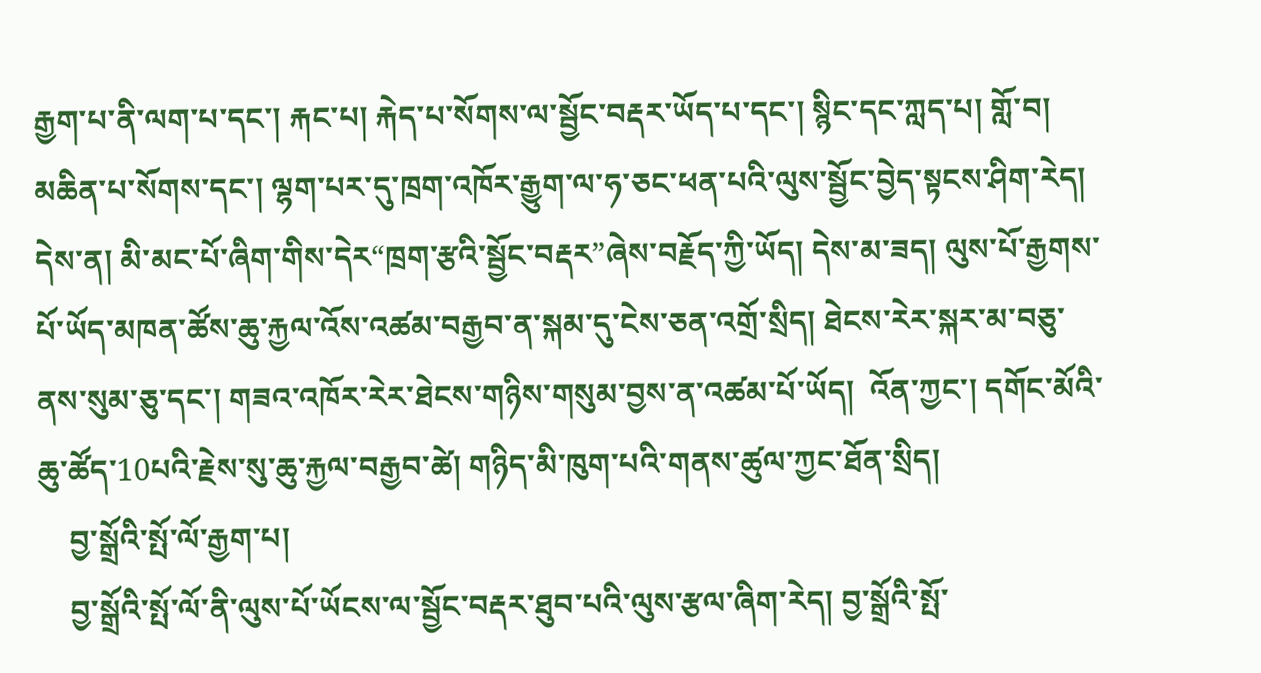རྒྱག་པ་ནི་ལག་པ་དང་། རྐང་པ། རྐེད་པ་སོགས་ལ་སྦྱོང་བརྡར་ཡོད་པ་དང་། སྙིང་དང་ཀླད་པ། གློ་བ། མཆིན་པ་སོགས་དང་། ལྷག་པར་དུ་ཁྲག་འཁོར་རྒྱུག་ལ་ཧ་ཅང་ཕན་པའི་ལུས་སྦྱོང་བྱེད་སྟངས་ཤིག་རེད། དེས་ན། མི་མང་པོ་ཞིག་གིས་དེར“ཁྲག་རྩའི་སྦྱོང་བརྡར”ཞེས་བརྗོད་ཀྱི་ཡོད། དེས་མ་ཟད། ལུས་པོ་རྒྱགས་པོ་ཡོད་མཁན་ཚོས་ཆུ་རྐྱལ་འོས་འཚམ་བརྒྱབ་ན་སྐམ་དུ་ངེས་ཅན་འགྲོ་སྲིད། ཐེངས་རེར་སྐར་མ་བཅུ་ནས་སུམ་ཅུ་དང་། གཟའ་འཁོར་རེར་ཐེངས་གཉིས་གསུམ་བྱས་ན་འཚམ་པོ་ཡོད།  འོན་ཀྱང་། དགོང་མོའི་ཆུ་ཚོད་10པའི་རྗེས་སུ་ཆུ་རྐྱལ་བརྒྱབ་ཚེ། གཉིད་མི་ཁུག་པའི་གནས་ཚུལ་ཀྱང་ཐོན་སྲིད།
    བྱ་སྒྲོའི་སྤོ་ལོ་རྒྱག་པ།
    བྱ་སྒྲོའི་སྤོ་ལོ་ནི་ལུས་པོ་ཡོངས་ལ་སྦྱོང་བརྡར་ཐུབ་པའི་ལུས་རྩལ་ཞིག་རེད། བྱ་སྒྲོའི་སྤོ་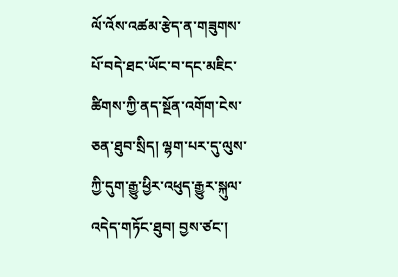ལོ་འོས་འཚམ་རྩེད་ན་གཟུགས་པོ་བདེ་ཐང་ཡོང་བ་དང་མཇིང་ཚིགས་ཀྱི་ནད་སྔོན་འགོག་ངེས་ཅན་ཐུབ་སྲིད། ལྷག་པར་དུ་ལུས་ཀྱི་དུག་རྒྱུ་ཕྱིར་འཕུད་རྒྱུར་སྐུལ་འདེད་གཏོང་ཐུབ། བྱས་ཙང་།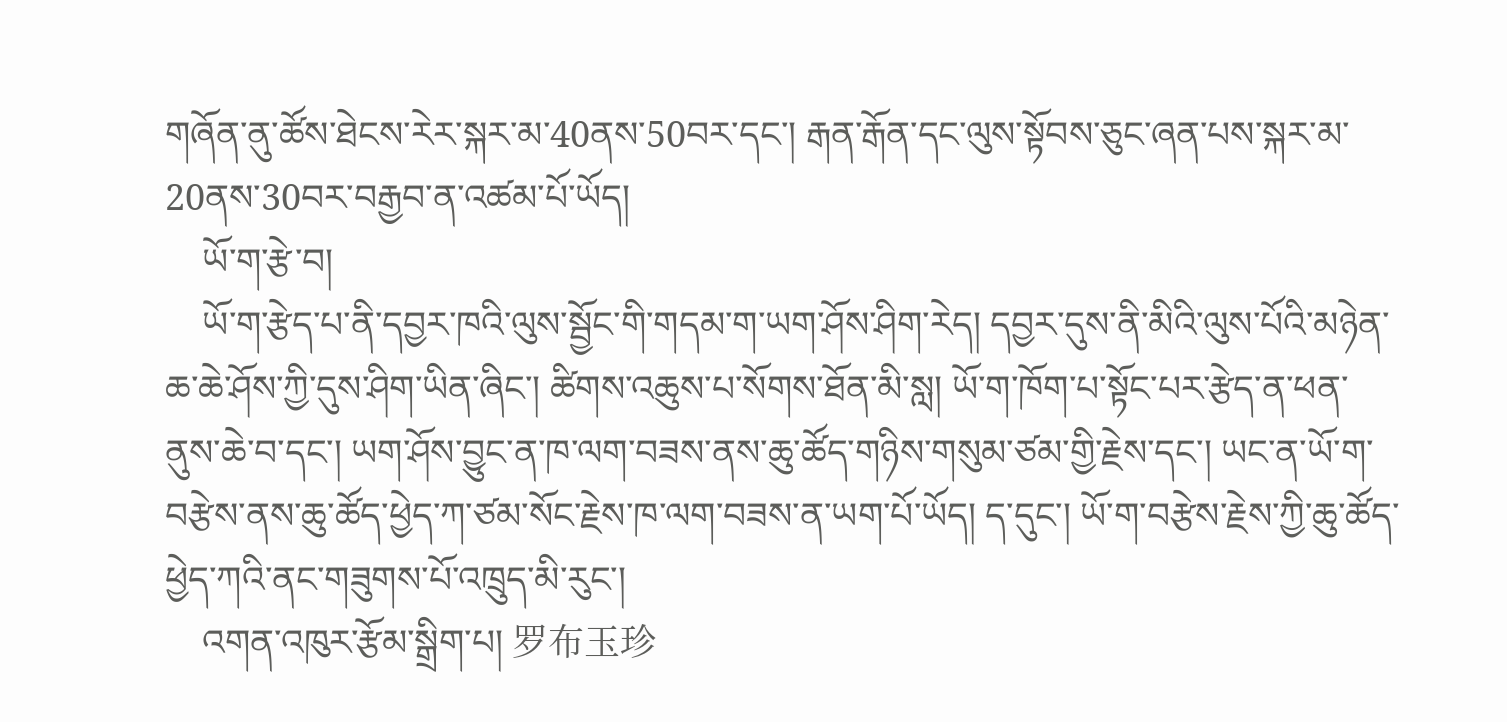གཞོན་ནུ་ཚོས་ཐེངས་རེར་སྐར་མ་40ནས་50བར་དང་། རྒན་རྒོན་དང་ལུས་སྟོབས་ཅུང་ཞན་པས་སྐར་མ་20ནས་30བར་བརྒྱབ་ན་འཚམ་པོ་ཡོད།
    ཡོ་ག་རྩེ་བ།
    ཡོ་ག་རྩེད་པ་ནི་དབྱར་ཁའི་ལུས་སྦྱོང་གི་གདམ་ག་ཡག་ཤོས་ཤིག་རེད། དབྱར་དུས་ནི་མིའི་ལུས་པོའི་མཉེན་ཆ་ཆེ་ཤོས་ཀྱི་དུས་ཤིག་ཡིན་ཞིང་། ཚིགས་འཆུས་པ་སོགས་ཐོན་མི་སླ། ཡོ་ག་ཁོག་པ་སྟོང་པར་རྩེད་ན་ཕན་ནུས་ཆེ་བ་དང་། ཡག་ཤོས་བྱུང་ན་ཁ་ལག་བཟས་ནས་ཆུ་ཚོད་གཉིས་གསུམ་ཙམ་གྱི་རྗེས་དང་། ཡང་ན་ཡོ་ག་བརྩེས་ནས་ཆུ་ཚོད་ཕྱེད་ཀ་ཙམ་སོང་རྗེས་ཁ་ལག་བཟས་ན་ཡག་པོ་ཡོད། ད་དུང་། ཡོ་ག་བརྩེས་རྗེས་ཀྱི་ཆུ་ཚོད་ཕྱེད་ཀའི་ནང་གཟུགས་པོ་འཁྲུད་མི་རུང་།
    འགན་འཁུར་རྩོམ་སྒྲིག་པ། 罗布玉珍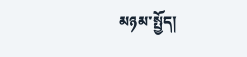མཉམ་སྤྱོད།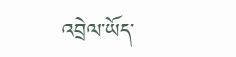འབྲེལ་ཡོད་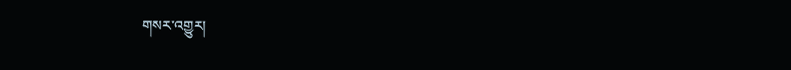གསར་འགྱུར།